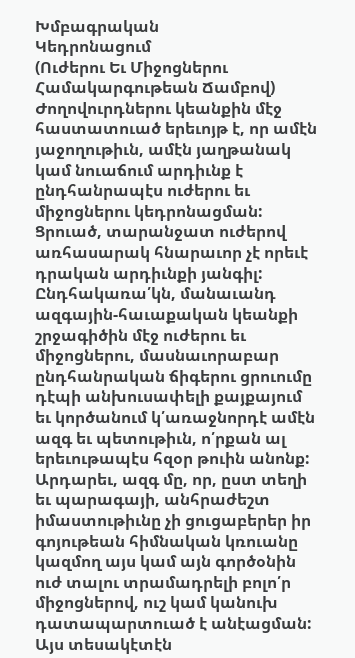Խմբագրական
Կեդրոնացում
(Ուժերու Եւ Միջոցներու Համակարգութեան Ճամբով)
Ժողովուրդներու կեանքին մէջ հաստատուած երեւոյթ է, որ ամէն յաջողութիւն, ամէն յաղթանակ կամ նուաճում արդիւնք է ընդհանրապէս ուժերու եւ միջոցներու կեդրոնացման:
Ցրուած, տարանջատ ուժերով առհասարակ հնարաւոր չէ որեւէ դրական արդիւնքի յանգիլ: Ընդհակառա՛կն, մանաւանդ ազգային-հաւաքական կեանքի շրջագիծին մէջ ուժերու եւ միջոցներու, մասնաւորաբար ընդհանրական ճիգերու ցրուումը դէպի անխուսափելի քայքայում եւ կործանում կ՛առաջնորդէ ամէն ազգ եւ պետութիւն, ո՛րքան ալ երեւութապէս հզօր թուին անոնք:
Արդարեւ, ազգ մը, որ, ըստ տեղի եւ պարագայի, անհրաժեշտ իմաստութիւնը չի ցուցաբերեր իր գոյութեան հիմնական կռուանը կազմող այս կամ այն գործօնին ուժ տալու տրամադրելի բոլո՛ր միջոցներով, ուշ կամ կանուխ դատապարտուած է անէացման:
Այս տեսակէտէն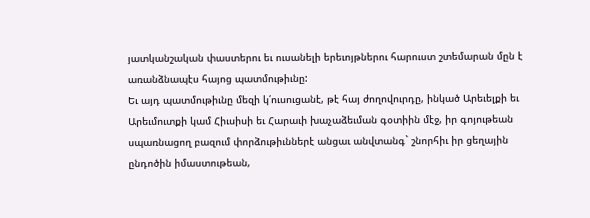յատկանշական փաստերու եւ ուսանելի երեւոյթներու հարուստ շտեմարան մըն է առանձնապէս հայոց պատմութիւնը:
Եւ այդ պատմութիւնը մեզի կ՛ուսուցանէ, թէ հայ ժողովուրդը, ինկած Արեւելքի եւ Արեւմուտքի կամ Հիւսիսի եւ Հարաւի խաչաձեւման գօտիին մէջ, իր գոյութեան սպառնացող բազում փորձութիւններէ անցաւ անվտանգ` շնորհիւ իր ցեղային ընդոծին իմաստութեան,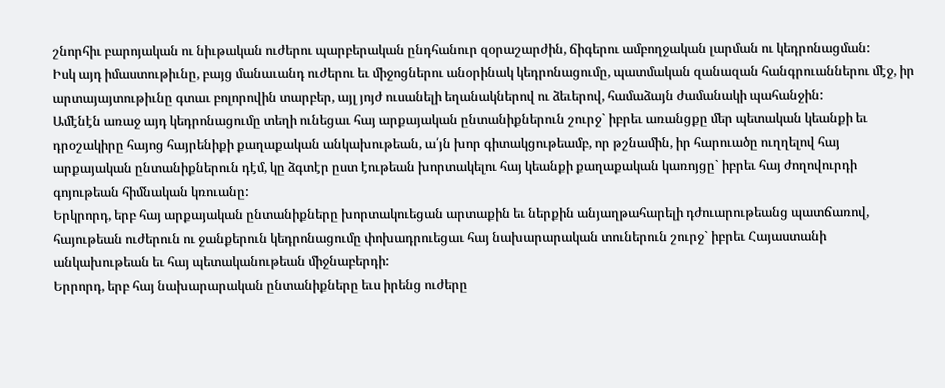շնորհիւ բարոյական ու նիւթական ուժերու պարբերական ընդհանուր զօրաշարժին, ճիգերու ամբողջական լարման ու կեդրոնացման:
Իսկ այդ իմաստութիւնը, բայց մանաւանդ ուժերու եւ միջոցներու անօրինակ կեդրոնացումը, պատմական զանազան հանգրուաններու մէջ, իր արտայայտութիւնը գտաւ բոլորովին տարբեր, այլ յոյժ ուսանելի եղանակներով ու ձեւերով, համաձայն ժամանակի պահանջին:
Ամէնէն առաջ այդ կեդրոնացումը տեղի ունեցաւ հայ արքայական ընտանիքներուն շուրջ` իբրեւ առանցքը մեր պետական կեանքի եւ դրօշակիրը հայոց հայրենիքի քաղաքական անկախութեան, ա՛յն խոր գիտակցութեամբ, որ թշնամին, իր հարուածը ուղղելով հայ արքայական ընտանիքներուն դէմ, կը ձգտէր ըստ էութեան խորտակելու հայ կեանքի քաղաքական կառոյցը` իբրեւ հայ ժողովուրդի գոյութեան հիմնական կռուանը:
Երկրորդ, երբ հայ արքայական ընտանիքները խորտակուեցան արտաքին եւ ներքին անյաղթահարելի դժուարութեանց պատճառով, հայութեան ուժերուն ու ջանքերուն կեդրոնացումը փոխադրուեցաւ հայ նախարարական տուներուն շուրջ` իբրեւ Հայաստանի անկախութեան եւ հայ պետականութեան միջնաբերդի:
Երրորդ, երբ հայ նախարարական ընտանիքները եւս իրենց ուժերը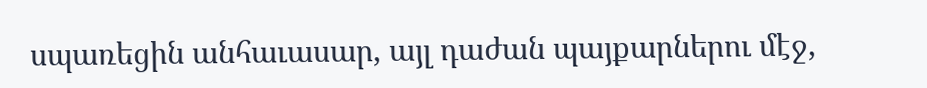սպառեցին անհաւասար, այլ դաժան պայքարներու մէջ,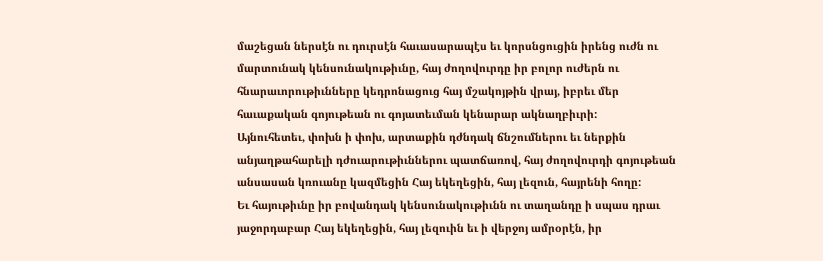մաշեցան ներսէն ու դուրսէն հաւասարապէս եւ կորսնցուցին իրենց ուժն ու մարտունակ կենսունակութիւնը, հայ ժողովուրդը իր բոլոր ուժերն ու հնարաւորութիւնները կեդրոնացուց հայ մշակոյթին վրայ, իբրեւ մեր հաւաքական գոյութեան ու գոյատեւման կենարար ակնաղբիւրի:
Այնուհետեւ, փոխն ի փոխ, արտաքին դժնդակ ճնշումներու եւ ներքին անյաղթահարելի դժուարութիւններու պատճառով, հայ ժողովուրդի գոյութեան անսասան կռուանը կազմեցին Հայ եկեղեցին, հայ լեզուն, հայրենի հողը:
Եւ հայութիւնը իր բովանդակ կենսունակութիւնն ու տաղանդը ի սպաս դրաւ յաջորդաբար Հայ եկեղեցին, հայ լեզուին եւ ի վերջոյ ամրօրէն, իր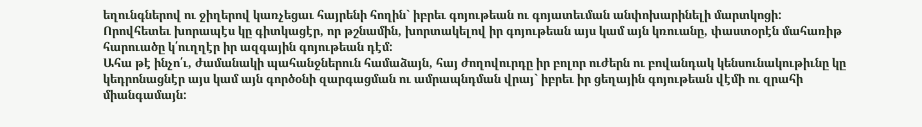եղունգներով ու ջիղերով կառչեցաւ հայրենի հողին` իբրեւ գոյութեան ու գոյատեւման անփոխարինելի մարտկոցի:
Որովհետեւ խորապէս կը գիտկացէր, որ թշնամին, խորտակելով իր գոյութեան այս կամ այն կռուանը, փաստօրէն մահառիթ հարուածը կ՛ուղղէր իր ազգային գոյութեան դէմ:
Ահա թէ ինչո՛ւ, ժամանակի պահանջներուն համաձայն, հայ ժողովուրդը իր բոլոր ուժերն ու բովանդակ կենսունակութիւնը կը կեդրոնացնէր այս կամ այն գործօնի զարգացման ու ամրապնդման վրայ` իբրեւ իր ցեղային գոյութեան վէմի ու զրահի միանգամայն: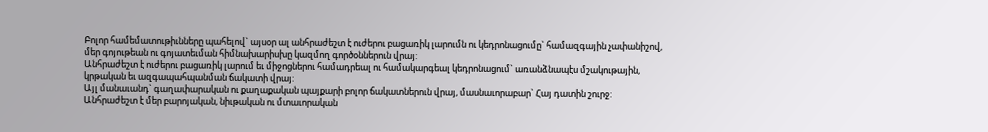Բոլոր համեմատութիւնները պահելով` այսօր ալ անհրաժեշտ է ուժերու բացառիկ լարումն ու կեդրոնացումը` համազգային չափանիշով, մեր գոյութեան ու գոյատեւման հիմնախարիսխը կազմող գործօններուն վրայ:
Անհրաժեշտ է ուժերու բացառիկ լարում եւ միջոցներու համադրեալ ու համակարգեալ կեդրոնացում` առանձնապէս մշակութային, կրթական եւ ազգապահպանման ճակատի վրայ:
Այլ մանաւանդ` գաղափարական ու քաղաքական պայքարի բոլոր ճակատներուն վրայ, մասնաւորաբար` Հայ դատին շուրջ:
Անհրաժեշտ է մեր բարոյական, նիւթական ու մտաւորական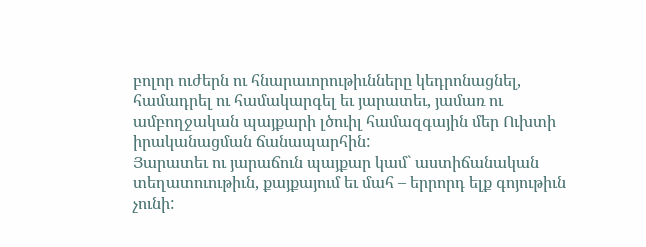բոլոր ուժերն ու հնարաւորութիւնները կեդրոնացնել, համադրել ու համակարգել եւ յարատեւ, յամառ ու ամբողջական պայքարի լծուիլ համազգային մեր Ուխտի իրականացման ճանապարհին:
Յարատեւ ու յարաճուն պայքար կամ` աստիճանական տեղատուութիւն, քայքայում եւ մահ – երրորդ ելք գոյութիւն չունի: